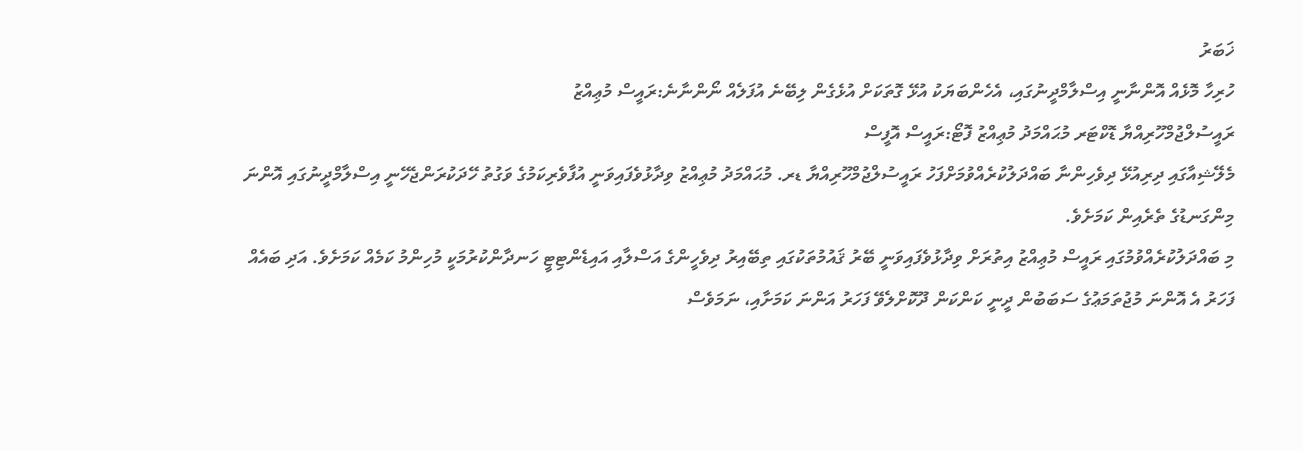ޚަބަރު
ހުރިހާ މޮޅެއް އޮންނާނީ އިސްލާމްދީނުގައި، އެހެންބަޔަކު އުޅޭ ގޮތަކަށް އުޅެގެން ލިބޭނެ އުފަލެއް ނޯންނާނެ:ރައީސް މުޢިއްޒު
ރައީސުލްޖުމްހޫރިއްޔާ ޑޮކްޓަރ މުޙައްމަދު މުޢިއްޒު ފޮޓޯ:ރައީސް އޮފީސް
މެލޭޝިއާގައި ދިރިއުޅޭ ދިވެހިންނާ ބައްދަލުކުރެއްވުމަށްފަހު ރައީސުލްޖުމްހޫރިއްޔާ ޑރ. މުޙައްމަދު މުޢިއްޒު ވިދާޅުވެފައިވަނީ އުފާވެރިކަމުގެ ވަގުތު ހޭދަކުރަންޖެހޭނީ އިސްލާމްދީނުގައި އޮންނަ މިންގަނޑުގެ ތެރެއިން ކަމަށެވެ.
މި ބައްދަލުކުރެއްވުމުގައި ރައީސް މުޢިއްޒު އިތުރަށް ވިދާޅުވެފައިވަނީ ބޭރު ޤައުމުތަކުގައި ތިބޭއިރު ދިވެހީންގެ އަސްލާއި އައިޑެންޓިޓީ ހަނދާންކުރުމަކީ މުހިންމު ކަމެއް ކަމަށެވެ. އަދި ބައެއް ފަހަރު އެ އޮންނަ މުޖުތަމަޢުގެ ސަބަބުން ދީނީ ކަންކަން ދޫކޮށްލެވޭ ފަހަރު އަންނަ ކަމަށާއި، ނަމަވެސް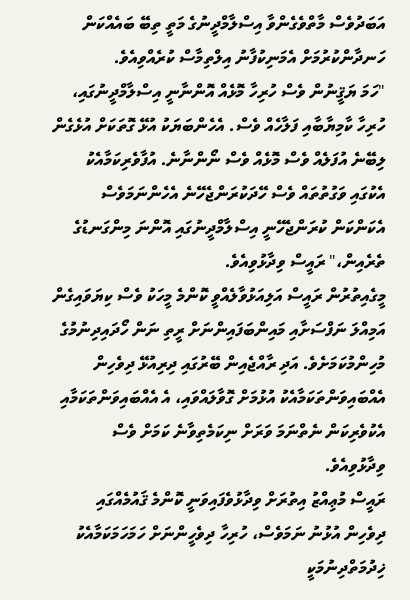އަބަދުވެސް މާތްވެގެންވާ އިސްލާމްދީނުގެ މަތީ ތިބޭ ބައެއްކަން ހަނދާންކުރުމަށް އެމަނިކުފާނު އިލްތިމާސް ކުރެއްވިއެވެ.
"ހަމަ ޔަޤީނުން ވެސް ހުރިހާ މޮޅެއް އޮންނާނީ އިސްލާމްދީނުގައި، ހުރިހާ ކާމިޔާބާއި ފަލާހެއް ވެސް. އެހެންބަޔަކު އުޅޭ ގޮތަކަށް އުޅެގެން ލިބޭނެ އުފަލެއް ވެސް މޮޅެއް ވެސް ނޯންނާނެ. އުފާވެރިކަމާއެކު އެކުގައި ވަގުތުތައް ވެސް ހޭދަކުރަންޖެހޭނެ އެހެންނަމަވެސް އެކަންކަން ކުރަންޖެހޭނީ އިސްލާމްދީނުގައި އޮންނަ މިންގަނޑުގެ ތެރެއިން،" ރައީސް ވިދާޅުވިއެވެ.
މީގެއިތުރުން ރައީސް އަލިއަޅުވާލެއްވީ ކޮންމެ މީހަކު ވެސް ކިޔަވައިގެން އަމިއްލަ ނަފްސަށާއި މައިންބަފައިންނަށް ރީތި ނަން ހޯދައިދިނުމުގެ މުހިންމުކަމަށެވެ. އަދި ރާއްޖެއިން ބޭރުގައި ދިރިއުޅޭ ދިވެހިން އެއްބައިވަންތަކަމާއެކު އުޅުމަށް ގޮވާލައްވައި، އެ އެއްބައިވަންތަކަމާއި އެކުވެރިކަން ނެތްނަމަ ވަރަށް ނިކަމެތިވާނެ ކަމަށް ވެސް ވިދާޅުވިއެވެ.
ރައީސް މުޢިއްޒު އިތުރަށް ވިދާޅުވެފައިވަނީ ކޮންމެ ޤައުމެއްގައި ދިވެހިން އުޅުނު ނަމަވެސް، ހުރިހާ ދިވެހީންނަށް ހަމަހަމަކަމާއެކު ޚިދުމަތްދިނުމަކީ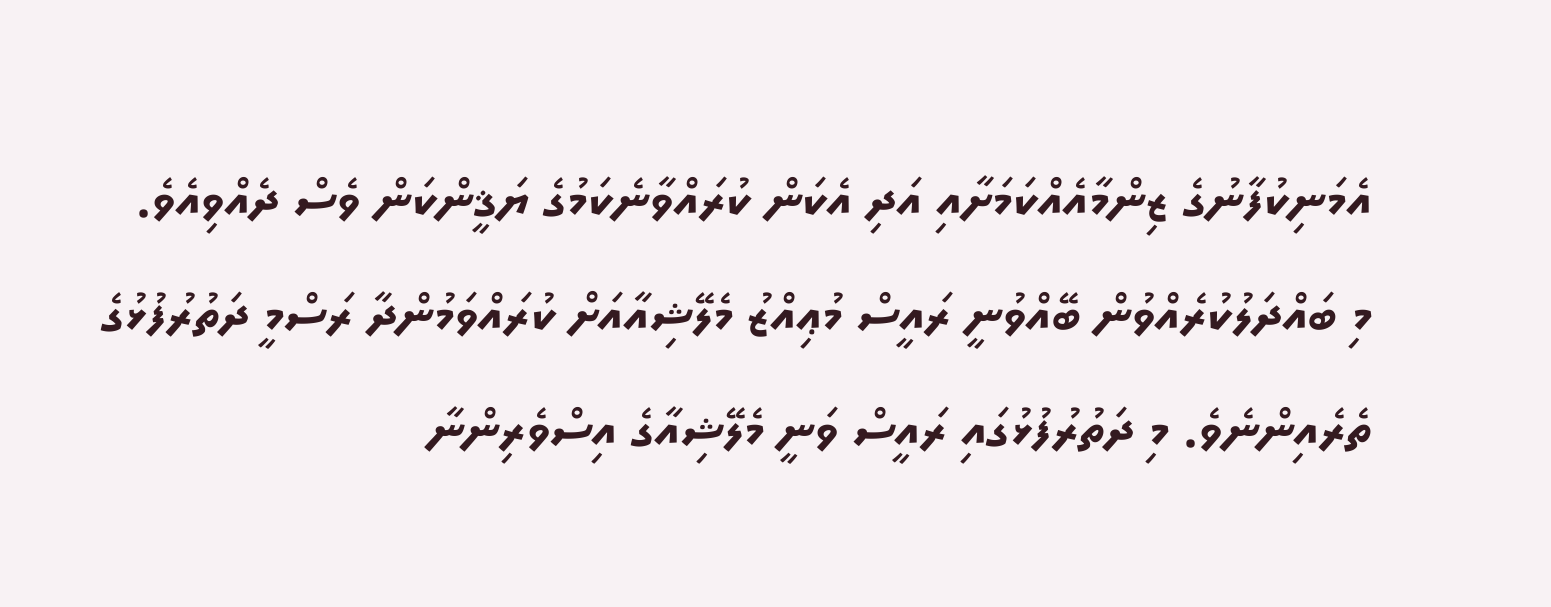އެމަނިކުފާނުގެ ޒިންމާއެއްކަމަށާއި އަދި އެކަން ކުރައްވާނެކަމުގެ ޔަޤީންކަން ވެސް ދެއްވިއެވެ.
މި ބައްދަލުކުރެއްވުން ބޭއްވުނީ ރައީސް މުޢިއްޒު މެލޭޝިއާއަށް ކުރައްވަމުންދާ ރަސްމީ ދަތުރުފުޅުގެ ތެރެއިންނެވެ. މި ދަތުރުފުޅުގައި ރައީސް ވަނީ މެލޭޝިއާގެ އިސްވެރިންނާ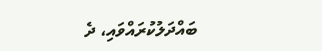ބައްދަލުކުރައްވައި، ދެ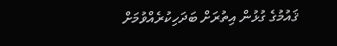ޤައުމުގެ ގުޅުން އިތުރަށް ބަދަހިކުރެއްވުމަށް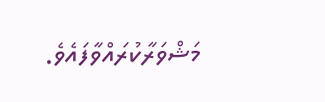މަޝްވަރާކުރައްވާފައެވެ.